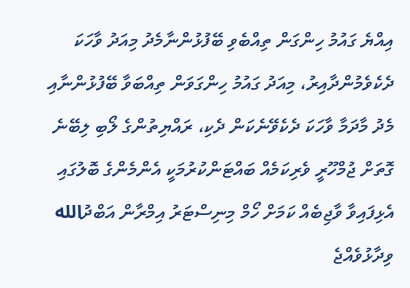އިއްޔެ ގައުމު ހިންގަން ތިއްބެވި ބޭފުޅުންނާމެދު މިއަދު ވާހަކަ ދެކެވެމުންދާއިރު، މިއަދު ގައުމު ހިންގަވަން ތިއްބަވާ ބޭފުޅުންނާއި މެދު މާދަމާ ވާހަކަ ދެކެވޭނެކަން ދެކި، ރައްޔިތުންގެ ލޯބި ލިބޭނެ ގޮތަށް ޖުމްހޫރީ ވެރިކަމެއް ބައްޓަންކުރުމަކީ އެންމެންގެ ބޮލުގައި އެޅިފައިވާ ވާޖިބެއް ކަމަށް ހޯމް މިނިސްޓަރު އިމްރާން އަބްދުالله ވިދާޅުވެއްޖެ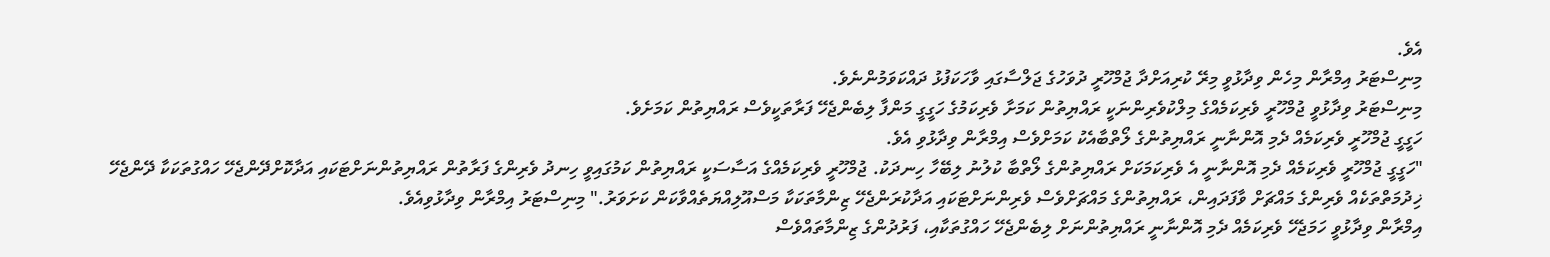އެވެ.
މިނިސްޓަރު އިމްރާން މިހެން ވިދާޅުވީ މިރޭ ކުރިއަށްދާ ޖުމްހޫރީ ދުވަހުގެ ޖަލްސާގައި ވާހަކަފުޅު ދައްކަވަމުންނެވެ.
މިނިސްޓަރު ވިދާޅުވީ ޖުމްހޫރީ ވެރިކަމެއްގެ މިލްކުވެރިންނަކީ ރައްޔިތުން ކަމަށާ ވެރިކަމުގެ ހަގީގީ މަންފާ ލިބެންޖެހޭ ފަރާތަކީވެސް ރައްޔިތުން ކަމަށެވެ.
ހަގީގީ ޖުމްހޫރީ ވެރިކަމެއް ދެމި އޮންނާނީ ރައްޔިތުންގެ ލޯތްބާއެކު ކަމަށްވެސް އިމްރާން ވިދާޅުވި އެވެ.
"ހަގީގީ ޖުމްހޫރީ ވެރިކަމެއް ދެމި އޮންނާނީ އެ ވެރިކަމަކަށް ރައްޔިތުންގެ ލޯތްބާ ކުލުނު ލިބޭހާ ހިނދަކު. ޖުމްހޫރީ ވެރިކަމެއްގެ އަސާސަކީ ރައްޔިތުން ކަމުގައިވީ ހިނދު ވެރިންގެ ފަރާތުން ރައްޔިތުންނަށްޓަކައި އަދާކޮށްދޭންޖެހޭ ހައްގުތަކަކާ ދޭންޖެހޭ ޚިދުމަތްތަކެއް ވެރިންގެ މައްޗަށް ވާފަދައިން، ރައްޔިތުންގެ މައްޗަށްވެސް ވެރިންނަށްޓަކައި އަދާކުރަންޖެހޭ ޒިންމާތަކަކާ މަސްއޫލިއްޔަތެއްވާކަން ކަށަވަރު." މިނިސްޓަރު އިމްރާން ވިދާޅުވިއެވެ.
އިމްރާން ވިދާޅުވީ ހަމަޖެހޭ ވެރިކަމެއް ދެމި އޮންނާނީ ރައްޔިތުންނަށް ލިބެންޖެހޭ ހައްގުތަކާއި، ފަރުދުންގެ ޒިންމާތައްވެސް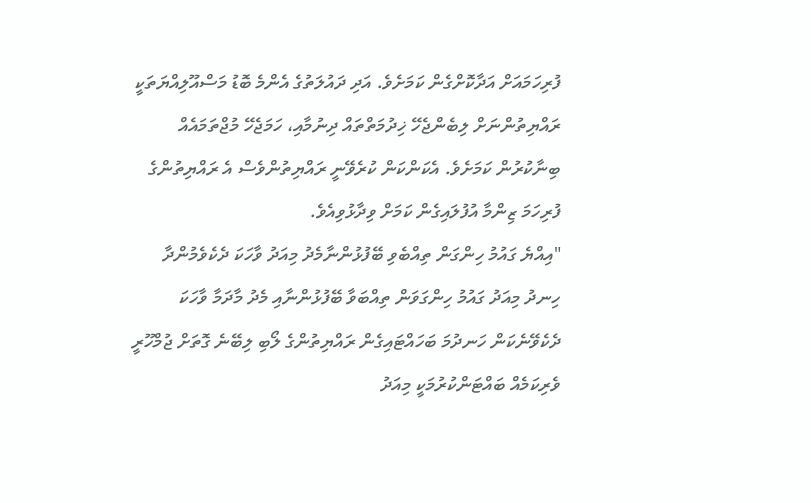ފުރިހަމައަށް އަދާކޮށްގެން ކަމަށެވެ. އަދި ދައުލަތުގެ އެންމެ ބޮޑު މަސްއޫލިއްޔަތަކީ ރައްޔިތުންނަށް ލިބެންޖެހޭ ޚިދުމަތްތައް ދިނުމާއި، ހަމަޖެހޭ މުޖްތަމައެއް ބިނާކުރުން ކަމަށެވެ. އެކަންކަން ކުރެވޭނީ ރައްޔިތުންވެސް އެ ރައްޔިތުންގެ ފުރިހަމަ ޒިންމާ އުފުލައިގެން ކަމަށް ވިދާޅުވިއެވެ.
"އިއްޔެ ގައުމު ހިންގަން ތިއްބެވި ބޭފުޅުންނާމެދު މިއަދު ވާހަކަ ދެކެވެމުންދާ ހިނދު މިއަދު ގައުމު ހިންގަވަން ތިއްބަވާ ބޭފުޅުންނާއި މެދު މާދަމާ ވާހަކަ ދެކެވޭނެކަން ހަނދުމަ ބަހައްޓައިގެން ރައްޔިތުންގެ ލޯބި ލިބޭނެ ގޮތަށް ޖުމްހޫރީ ވެރިކަމެއް ބައްޓަންކުރުމަކީ މިއަދު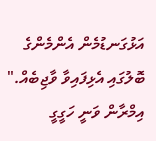އަޅުގަނޑުމެން އެންމެންގެ ބޮލުގައި އެޅިފައިވާ ވާޖިބެއް."
އިމްރާން ވަނީ ހަގީގީ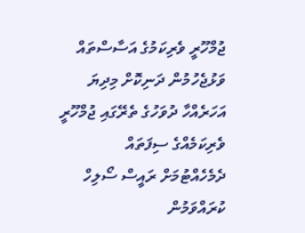ޖުމްހޫރީ ވެރިކަމުގެ އަސާސްތައް ވަޅުޖެހުމުން ދަނިކޮށް މިދިޔަ އަހަރެއްހާ ދުވަހުގެ ތެރޭގައި ޖުމްހޫރީ ވެރިކަމެއްގެ ސިފަތައް ދެމެހެއްޓުމަށް ރައީސް ސޯލިހް ކުރައްވަމުން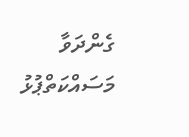ގެންދަވާ މަސައްކަތްޕުޅު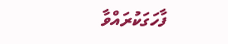ފާހަގަކުރައްވާ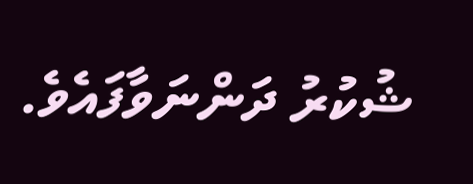ޝުކުރު ދަންނަވާފައެވެ.